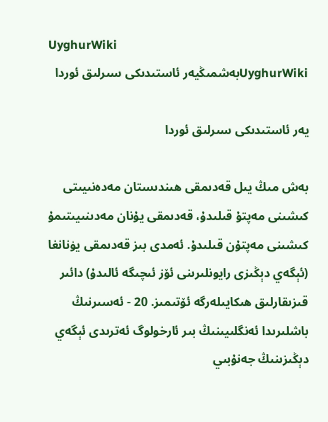UyghurWiki
UyghurWikiبەشمىڭيەر ئاستىدىكى سىرلىق ئوردا

يەر ئاستىدىكى سىرلىق ئوردا

بەش مىڭ يىل قەدىمقى ھىندىستان مەدەنىيىتى كىشىنى مەپتۇ قىلىدۇ، قەدىمقى يۇنان مەدىنىيىتىمۇ كىشىنى مەپتۇن قىلىدۇ. ئەمدى بىز قەدىمقى يۈنانغا (ئېگەي دېڭىزى رايونلىرىنى ئۆز ئىچىگە ئالىدۇ) دائىر قىزىقارلىق ھىكايىلەرگە ئۆتىمىز. 20 - ئەسىرنىڭ باشلىرىدا ئەنگلىيىنىڭ بىر ئارخولوگ ئەترىدى ئېگەي دېڭىزىنىڭ جەنۇبىي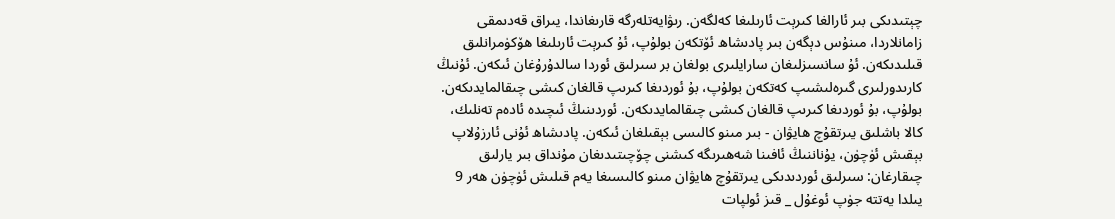چېتىدىكى بىر ئارالغا كىرېت ئارىلىغا كەلگەن. رىۋايەتلەرگە قارىغاندا، يىراق قەدىمقى زامانلاردا، مىنۇس دېگەن بىر پادىشاھ ئۆتكەن بولۇپ، ئۇ كىرېت ئارىلىغا ھۆكۈمرانلىق قىلىدىكەن. ئۇ سانسىزلىغان سارايلىرى بولغان بر سىرلىق ئوردا سالدۇرۇغان ئىكەن. ئۇنىڭ كارىدورلىرى گىرەلىشىپ كەتكەن بولۇپ، بۇ ئوردىغا كىرىپ قالغان كىشى چىقالمايدىكەن. بولۇپ، بۇ ئوردىغا كىرىپ قالغان كىشى چىقالمايدىكەن. ئوردىنىڭ ئىچىدە ئادەم تەنلىك، كالا باشلىق يىرتقۇچ ھايۋان - بىر مىنو كالىسى بېقىلغان ئىكەن. پادىشاھ ئۇنى ئارزۇلاپ بېقىش ئۈچۈن، يۇناننىڭ ئافىنا شەھىرىگە كىشنى چۆچىتىدىغان مۇنداق بىر يارلىق چىقارغان: سىرلىق ئوردىدىكى يىرتقۇچ ھايۋان مىنو كالىسىغا يەم قىلىش ئۈچۈن ھەر 9 يىلدا يەتتە جۈپ ئوغۇل _ قىز ئولپات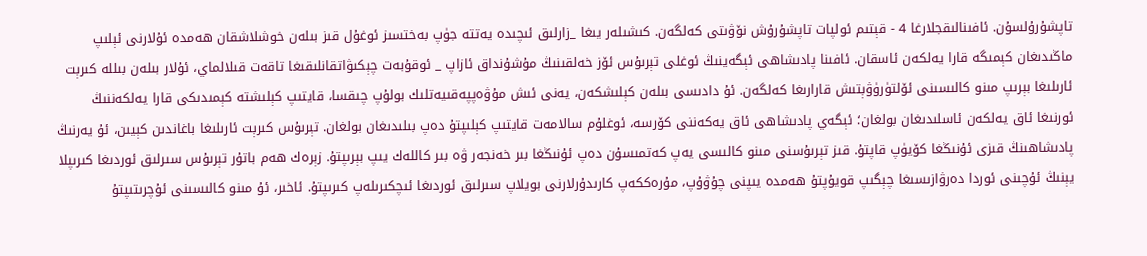تاپشۇرۇلسۇن. ئافىنالىقجلارغا 4 - قېتىم ئولپات تاپشۇرۇش نۆۋىتى كەلگەن. كىشىلەر يىغا _زارلىق ئىچىدە يەتتە جۈپ بەختسىز ئوغۇل قىز بىلەن خوشلاشقان ھەمدە ئۇلارنى ئېلىپ ماڭىدىغان كېمىگە قارا يەلكەن ئاسقان. ئافىنا پادىشاھى ئېگەينىڭ ئوغلى تېرىۇس ئۆز خەلقىنىڭ مۇشۇنداق ئازاپ _ ئوقۇبەت چېكىۋاتقانلىقىغا تاقەت قىلالماي، ئۇلار بىلەن بىللە كىرېت ئارىلىغا بېرىپ مىنو كالىسىنى ئۆلتۈرۈۋېتىش قارارىغا كەلگەن. ئۇ دادىسى بىلەن كېلىشكەن، يەنى ئىش مۇۋەپپەقىيەتلىك بولۇپ چىقسا، قايتىپ كېلىشتە كېمىدىكى قارا يەلكەننىڭ ئورنىغا ئاق يەلكەن ئاسلىدىغان بولغان؛ ئېگەي پادىشاھى ئاق يەكەننى كۆرسە، ئوغلۇم سالامەت قايتىپ كېلىپتۇ دەپ بىلىدىغان بولغان. تېرىۇس كىرېت ئارىلىغا باغاندىن كېيىن، ئۇ يەرنىڭ پادىشاھىنڭ قىزى ئۇنىڭغا كۆيۈپ قاپتۇ. قىز تېرىۇسنى مىنو كالىسى يەپ كەتمىسۇن دەپ ئۇنىڭغا بىر خەنجەر ۋە بىر كاللەك يىپ بېرىپتۇ. زېرەك ھەم باتۇر تېرىۇس سىرلىق ئوردىغا كىرىپلا يېنىڭ ئۇچىنى ئوردا دەرۋازىسىغا چېگىپ قويۇپتۇ ھەمدە يىپنى چۇۋۇپ، مۇرەككەپ كارىدۇرلارنى بويلاپ سىرلىق ئوردىغا ئىچكىرىلەپ كىرىپتۇ. ئاخىر، ئۇ مىنو كالىسىنى ئۇچرىتىپتۇ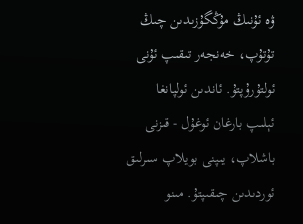ۋە ئۇنىڭ مۇڭگۇزىدىن چىڭ تۇتۇپ، خەنجەر تىقىپ ئۇنى ئولتۇرۇپتۇ. ئاندىن ئولپانغا ئېلىپ بارغان ئوغۇل - قىزنى باشلاپ، يىپنى بويلاپ سىرلىق ئوردىدىن چىقىپتۇ. مىنو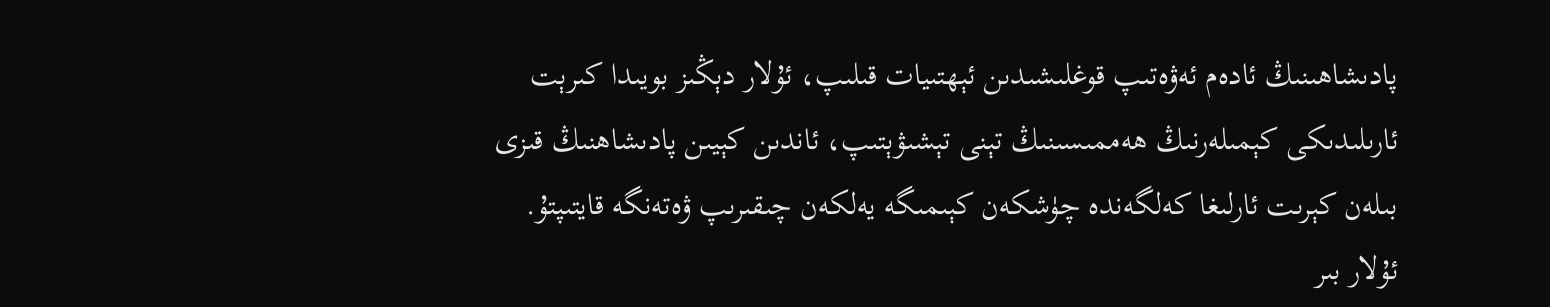پادىشاھىنىڭ ئادەم ئەۋەتىپ قوغلىشىدىن ئېھتىيات قىلىپ، ئۇلار دېڭىز بويىدا كىرېت ئارىلىدىكى كېمىلەرنىڭ ھەممىسىنىڭ تېنى تېشىۋېتىپ، ئاندىن كېيىن پادىشاھنىڭ قىزى بىلەن كېرىت ئارلىغا كەلگەندە چۈشكەن كېىمىگە يەلكەن چىقىرىپ ۋەتەنگە قايتىپتۇ. ئۇلار بىر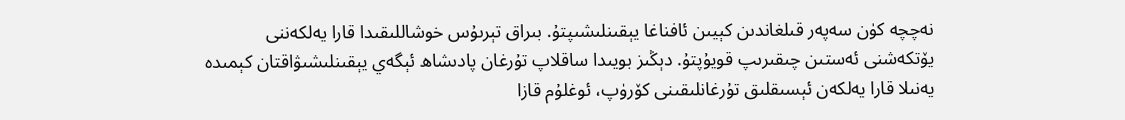نەچچە كۈن سەپەر قىلغاندىن كېيىن ئافناغا يېقىنلىشىپتۇ. بىراق تېرىۇس خوشاللىقىدا قارا يەلكەننى يۆتكەشنى ئەستىن چىقىرىپ قويۇپتۇ. دېڭىز بويىدا ساقلاپ تۇرغان پادىشاھ ئېگەي يېقىنلىشىۋاقتان كېمىدە يەنىلا قارا يەلكەن ئېسىقلىق تۇرغانلىقىنى كۆرۈپ، ئوغلۇم قازا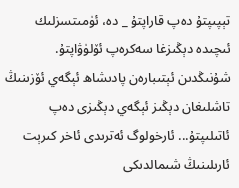تېپىپتۇ دەپ قاراپتۇ _ دە، ئۈمىتسزلىك ئىچىدە دېڭىزغا سەكرەپ ئۆلۈۋاپتۇ. شۇنىڭدىن ئېتىبارەن پادىشاھ ئېگەي ئۆزىنىڭ تاشلىغان دېڭىز ئېگەي دېڭىزى دەپ ئاتىلىپتۇ... ئارخولوگ ئەترىدى ئاخر كىرېت ئارىلىنىڭ شىمالدىكى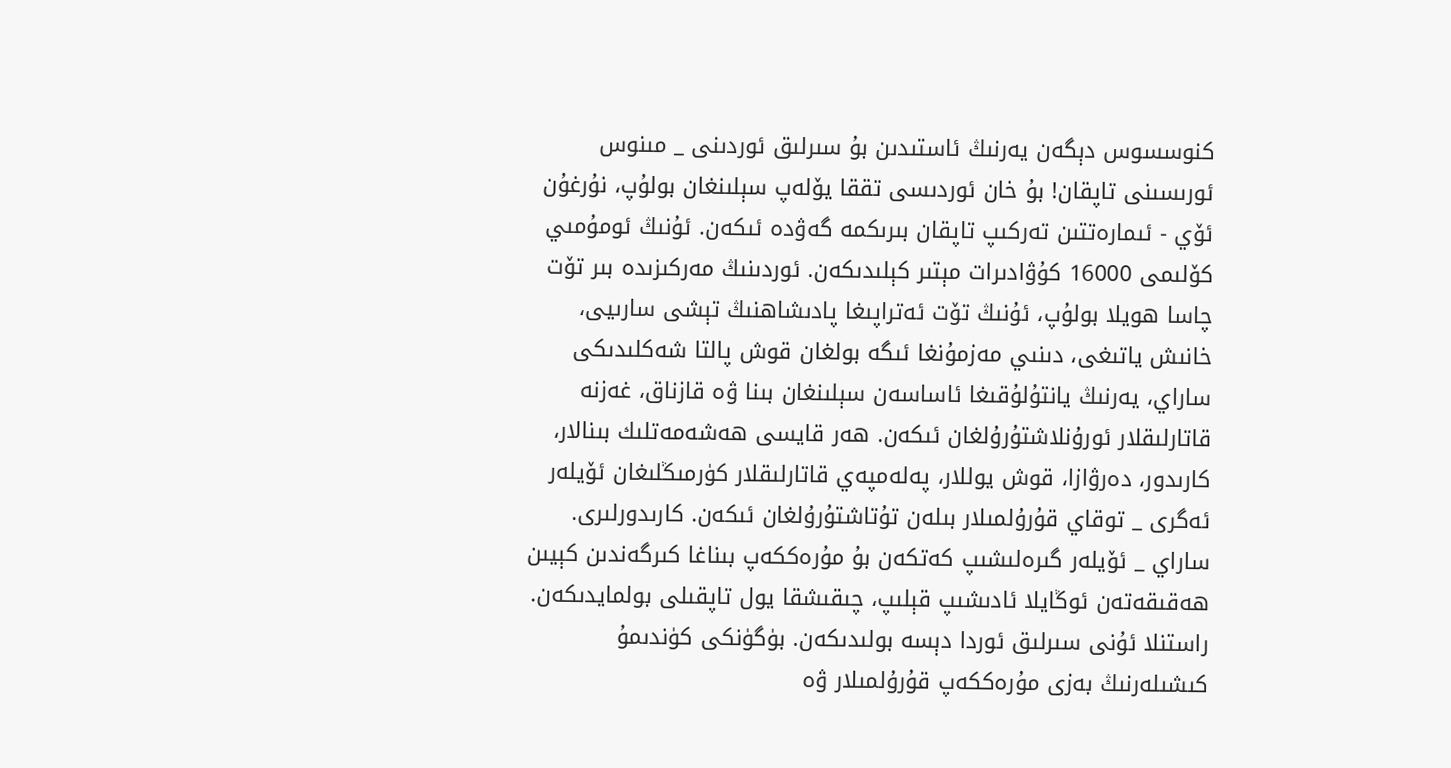كنوسسوس دېگەن يەرنىڭ ئاستىدىن بۇ سىرلىق ئوردىنى _ مىنوس ئورىسىنى تاپقان! بۇ خان ئوردىسى تققا يۆلەپ سېلىنغان بولۇپ، نۇرغۇن ئۆي - ئىمارەتتىن تەركىپ تاپقان بىرىكمە گەۋدە ئىكەن. ئۇنىڭ ئومۇمىي كۆلىمى 16000 كۇۋادىرات مېتىر كېلىدىكەن. ئوردىنىڭ مەركىزىدە بىر تۆت چاسا ھويلا بولۇپ، ئۇنىڭ تۆت ئەتراپىغا پادىشاھنىڭ تېشى سارىيى، خانىش ياتىغى، دىنىي مەزمۇنغا ئىگە بولغان قوش پالتا شەكلىدىكى ساراي، يەرنىڭ يانتۇلۇقىغا ئاساسەن سېلىنغان بىنا ۋە قازناق، غەزنە قاتارلىقلار ئورۇنلاشتۇرۇلغان ئىكەن. ھەر قايسى ھەشەمەتلىك بىنالار، كارىدور، دەرۋازا، قوش يوللار، پەلەمپەي قاتارلىقلار كۈرمىڭلىغان ئۆيلەر ئەگرى _ توقاي قۇرۇلمىلار بىلەن تۇتاشتۇرۇلغان ئىكەن. كارىدورلىرى. ساراي _ ئۆيلەر گىرەلىشىپ كەتكەن بۇ مۇرەككەپ بىناغا كىرگەندىن كېيىن ھەقىقەتەن ئوڭايلا ئادىشىپ قېلىپ، چىقىشقا يول تاپقىلى بولمايدىكەن. راستنلا ئۇنى سىرلىق ئوردا دېسە بولىدىكەن. بۈگۈنكى كۈندىمۇ كىشىلەرنىڭ بەزى مۇرەككەپ قۇرۇلمىلار ۋە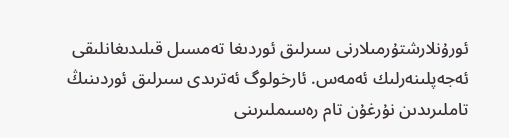ئورۇنلارشتۇرمىلارنى سىرلىق ئوردىغا تەمسىل قىلىدىغانلىقى ئەجەپلىنەرلىك ئەمەس. ئارخولوگ ئەترىدى سىرلىق ئوردىنىڭ تاملىرىدىن نۇرغۇن تام رەسىملىرىنى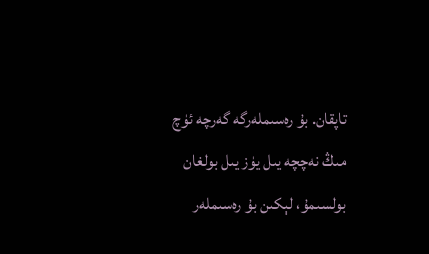تاپقان. بۇ رەسىملەرگە گەرچە ئۈچ مىڭ نەچچە يىل يۈز يىل بولغان بولسىمۇ، لېكىن بۇ رەسىملەر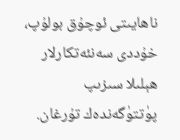ناھايىتى ئوچۇق بولۇپ، خۇددى سەنئەتكارلار ھېلىلا سىزىپ پۈتتۈگەندەك تۇرغان.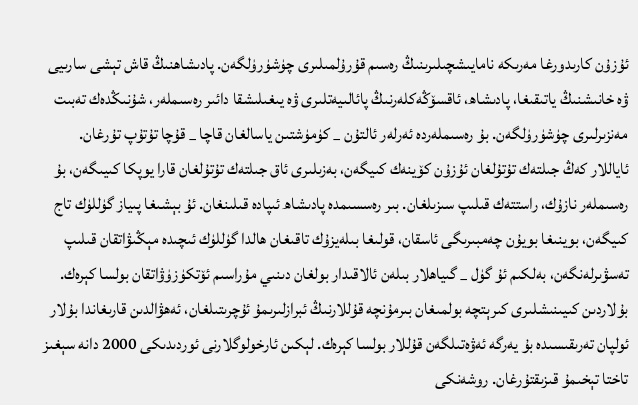ئۇزۇن كارىدورغا مەرىكە نامايىشچىلىرىنىڭ رەسىم قۇرۇلمىلىرى چۈشۈرۈلگەن. پادىشاھنىڭ قاش تېشى سارىيى ۋە خانىشنىڭ ياتىقىغا، پادىشاھ، ئاقسۆڭەكلەرنىڭ پائالىيەتلىرى ۋە يىغىلىشقا دائىر رەسىملەر، شۇنىڭدەك تەبىت مەنزىرلىرى چۈشۈرۈلگەن. بۇ رەسىملەردە ئەرلەر ئالتۇن _ كۈمۈشتىن ياسالغان قاچا _ قۇچا تۇتۇپ تۇرغان. ئاياللار كەڭ جىلتەك تۇتۇلغان ئۇزۇن كۆينەك كىيگەن، بەزىلىرى ئاق جىلتەك تۇتۇلغان قارا يوپكا كىيىگەن، بۇ رەسىملەر نازۇك، راستتەك قىلىپ سىزىلغان. بىر رەسسىمدە پادىشاھ ئىپادە قىلىنغان. ئۇ بېشىغا پىياز گۈللۈك تاج كىيگەن، بوينىغا بويۇن چەمبىرىگى ئاسقان، قولىغا بىلەيزۇك تاقىغان ھالدا گۈللۈك ئىچىدە مېڭىۋاتقان قىلىپ تەسۋىرلەنگەن، بەلكىم ئۇ گۈل _ گىياھلار بىلەن ئالاقىدار بولغان دىنىي مۇراسىم ئۆتكۈزۈۋاتقان بولسا كېرەك. بۇلاردىن كىيىنىشلىرى كىرېتچە بولمىغان بىرمۇنچە قۇللارنىڭ ئبرازلىرىمۇ ئۇچرىتىلغان، ئەھۋالدىن قارىغاندا بۇلار ئولپان تەرىقىسىدە بۇ يەرگە ئەۋەتىلگەن قۇللار بولسا كېرەك. لېكىن ئارخولوگلارنى ئوردىدىكى 2000 دانە سېغىز تاختا تېخىمۇ قىزىقتۇرغان. روشەنكى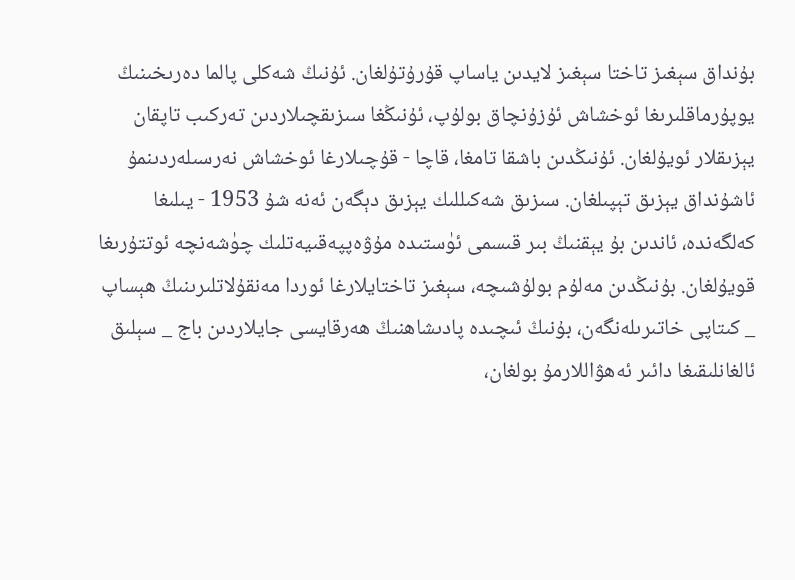بۇنداق سېغىز تاختا سېغىز لايدىن ياساپ قۇرۇتۇلغان. ئۇنىڭ شەكلى پالما دەرىخىنىڭ يوپۇرماقلىرىغا ئوخشاش ئۇزۇنچاق بولۇپ، ئۇنىڭغا سىزىقچىلاردىن تەركىب تاپقان يېزىقلار ئويۇلغان. ئۇنىڭدىن باشقا تامغا، قاچا - قۇچىلارغا ئوخشاش نەرسىلەردىنمۇ ئاشۇنداق يېزىق تېپىلغان. سىزىق شەكىللىك يېزىق دېگەن ئەنە شۇ 1953 - يىلىغا كەلگەندە، ئاندىن بۇ يېقنىڭ بىر قىسمى ئۈستىدە مۇۋەپپەقىيەتلىك چۈشەنچە ئوتتۇرىغا قويۇلغان. بۇنىڭدىن مەلۇم بولۇشىچە، سېغىز تاختايلارغا ئوردا مەنقۇلاتلىرىنىڭ ھېساپ _ كىتاپى خاتىرىلەنگەن، بۇنىڭ ئىچىدە پادىشاھنىڭ ھەرقايسى جايلاردىن باج _ سېلىق ئالغانلىقىغا دائىر ئەھۋاللارمۇ بولغان،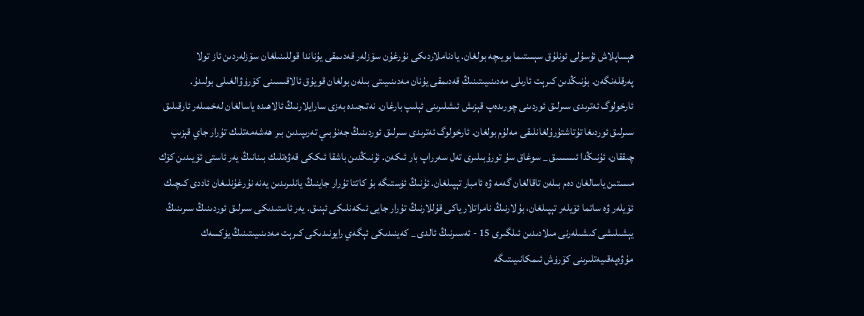ھېساپلاش ئۇسۇلى ئونلۇق سېستىما بويىچە بولغان. يادناملاردىكى نۇرغۇن سۆزلەر قەدىمقى يۇناندا قوللىنىلغان سۆزلەردىن ئاز تولا پەرقلەنگەن. بۇنىڭدىن كىرېت ئارىلى مەدىنىيىتىنىڭ قەدىمقى يۇنان مەدىنىيىتى بىلەن بولغان قويۇق ئالاقىسىنى كۆرۈۋالغىلى بولىدۇ. ئارخولوگ ئەترىدى سىرلىق ئوردىنى چورىدەپ قېزىش ئىشلىرىنى ئېلىپ بارغان. نەتىجىدە بەزى سارايلارنىڭ ئالاھىدە ياسالغان لەخمىلەر ئارقىلىق سىرلىق ئوردىغا تۇتاشتۇرۇلغانلىقى مەلۇم بولغان. ئارخولوگ ئەترىدى سىرلىق ئوردىنىڭ جەنۇبىي تەرىپىدىن بىر ھەشەمەتلىك تۇرار جاي قېزىپ چىققان، ئۇنىڭدا ئىسسىق _ سوغاق سۇ تورۇبىلىرى تەل سەرراپ بار ئىكەن. ئۇنىڭدىن باشقا ئىككى قەۋەتلىك بىنانىڭ يەر ئاستى ئۆيىدىن كۆك مىستىن ياسالغان دەم بىلەن تاقالغان گەمە ۋە ئامبار تېپىلغان. ئۇنىڭ ئۈستىگە بۇ كاتتا تۇرار جاينىڭ يانلىرىدىن يەنە نۇرغۇنلىغان ئاددى كىچىك ئۆيلەر ۋە ساتما ئۆيلەر تېپىلغان، بۇلارنىڭ نامراتلار ياكى قۇللارنىڭ تۇرار جايى ئىكەنلىكى ئېنىق. يەر ئاستىدىكى سىرلىق ئوردىنىڭ سىرىنىڭ يېشىلىشى كىشىلەرنى مىلادىدىن ئىلگىرى 15 - ئەسىرنىڭ ئالدى _ كەينىدىكى ئېگەي رايونىدىكى كىرېت مەدىنىيىتىنىڭ يۈكسەك مۇۋەپەقىيەتلىرىنى كۆرۈش ئىمكانىيىتىگە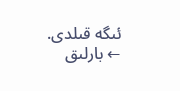ئىگە قىلدى.
← بارلىق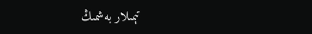تېمىلار بەشمىڭ